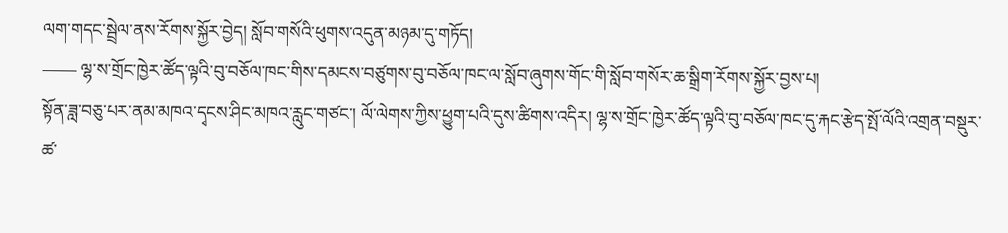ལག་གདང་སྦྲེལ་ནས་རོགས་སྐྱོར་བྱེད། སློབ་གསོའི་ཕུགས་འདུན་མཉམ་དུ་གཏོད།
—— ལྷ་ས་གྲོང་ཁྱེར་ཚོད་ལྟའི་བུ་བཅོལ་ཁང་གིས་དམངས་བཙུགས་བུ་བཅོལ་ཁང་ལ་སློབ་ཞུགས་གོང་གི་སློབ་གསོར་ཆ་སྒྲིག་རོགས་སྐྱོར་བྱས་པ།
སྟོན་ཟླ་བཅུ་པར་ནམ་མཁའ་དྭངས་ཤིང་མཁའ་རླུང་གཙང་། ལོ་ལེགས་ཀྱིས་ཕྱུག་པའི་དུས་ཚིགས་འདིར། ལྷ་ས་གྲོང་ཁྱེར་ཚོད་ལྟའི་བུ་བཅོལ་ཁང་དུ་རྐང་རྩེད་སྤོ་ལོའི་འགྲན་བསྡུར་ཚ་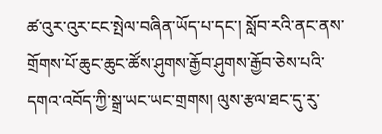ཚ་འུར་འུར་ངང་སྤེལ་བཞིན་ཡོད་པ་དང་། སློབ་རའི་ནང་ནས་གྲོགས་པོ་ཆུང་ཆུང་ཚོས་ཤུགས་རྒྱོབ་ཤུགས་རྒྱོབ་ཅེས་པའི་དགའ་འབོད་ཀྱི་སྒྲ་ཡང་ཡང་གྲགས། ལུས་རྩལ་ཐང་དུ་རུ་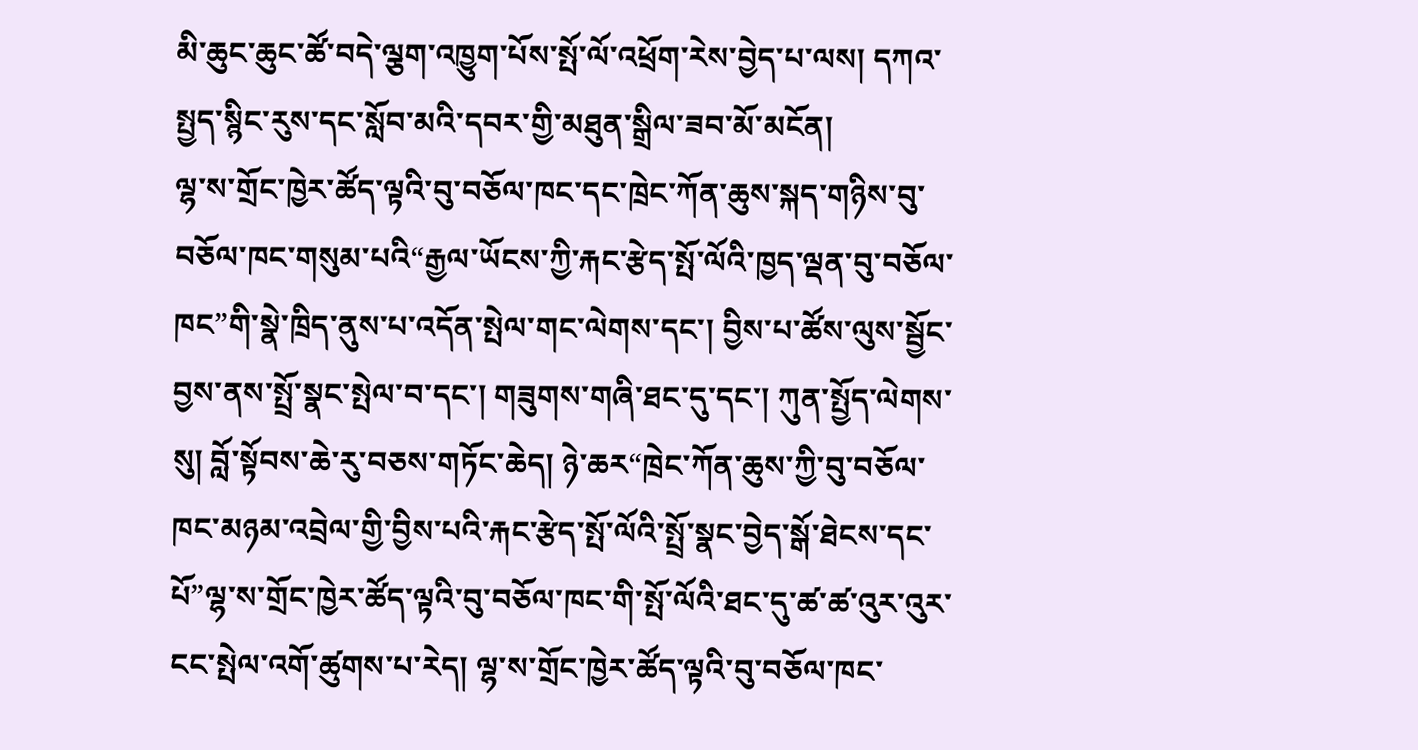མི་ཆུང་ཆུང་ཚོ་བདེ་ལྕག་འཁྱུག་པོས་སྤོ་ལོ་འཕྲོག་རེས་བྱེད་པ་ལས། དཀའ་སྤྱད་སྙིང་རུས་དང་སློབ་མའི་དབར་གྱི་མཐུན་སྒྲིལ་ཟབ་མོ་མངོན།
ལྷ་ས་གྲོང་ཁྱེར་ཚོད་ལྟའི་བུ་བཅོལ་ཁང་དང་ཁྲེང་ཀོན་ཆུས་སྐད་གཉིས་བུ་བཅོལ་ཁང་གསུམ་པའི“རྒྱལ་ཡོངས་ཀྱི་རྐང་རྩེད་སྤོ་ལོའི་ཁྱད་ལྡན་བུ་བཅོལ་ཁང”གི་སྣེ་ཁྲིད་ནུས་པ་འདོན་སྤེལ་གང་ལེགས་དང་། བྱིས་པ་ཚོས་ལུས་སྦྱོང་བྱས་ནས་སྤྲོ་སྣང་སྤེལ་བ་དང་། གཟུགས་གཞི་ཐང་དུ་དང་། ཀུན་སྤྱོད་ལེགས་སུ། བློ་སྟོབས་ཆེ་རུ་བཅས་གཏོང་ཆེད། ཉེ་ཆར“ཁྲེང་ཀོན་ཆུས་ཀྱི་བུ་བཅོལ་ཁང་མཉམ་འབྲེལ་གྱི་བྱིས་པའི་རྐང་རྩེད་སྤོ་ལོའི་སྤྲོ་སྣང་བྱེད་སྒོ་ཐེངས་དང་པོ”ལྷ་ས་གྲོང་ཁྱེར་ཚོད་ལྟའི་བུ་བཅོལ་ཁང་གི་སྤོ་ལོའི་ཐང་དུ་ཚ་ཚ་འུར་འུར་ངང་སྤེལ་འགོ་ཚུགས་པ་རེད། ལྷ་ས་གྲོང་ཁྱེར་ཚོད་ལྟའི་བུ་བཅོལ་ཁང་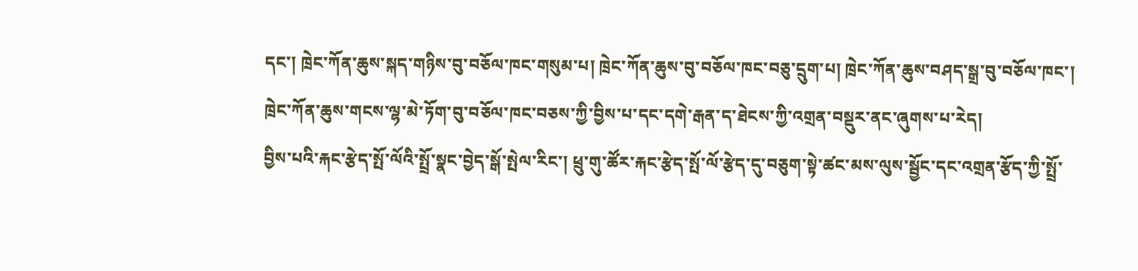དང་། ཁྲེང་ཀོན་ཆུས་སྐད་གཉིས་བུ་བཅོལ་ཁང་གསུམ་པ། ཁྲེང་ཀོན་ཆུས་བུ་བཅོལ་ཁང་བཅུ་དྲུག་པ། ཁྲེང་ཀོན་ཆུས་བཤད་སྒྲ་བུ་བཅོལ་ཁང་། ཁྲེང་ཀོན་ཆུས་གངས་ལྷ་མེ་ཏོག་བུ་བཅོལ་ཁང་བཅས་ཀྱི་བྱིས་པ་དང་དགེ་རྒན་ད་ཐེངས་ཀྱི་འགྲན་བསྡུར་ནང་ཞུགས་པ་རེད།
བྱིས་པའི་རྐང་རྩེད་སྤོ་ལོའི་སྤྲོ་སྣང་བྱེད་སྒོ་སྤེལ་རིང་། ཕྲུ་གུ་ཚོར་རྐང་རྩེད་སྤོ་ལོ་རྩེད་དུ་བཅུག་སྟེ་ཚང་མས་ལུས་སྦྱོང་དང་འགྲན་རྩོད་ཀྱི་སྤྲོ་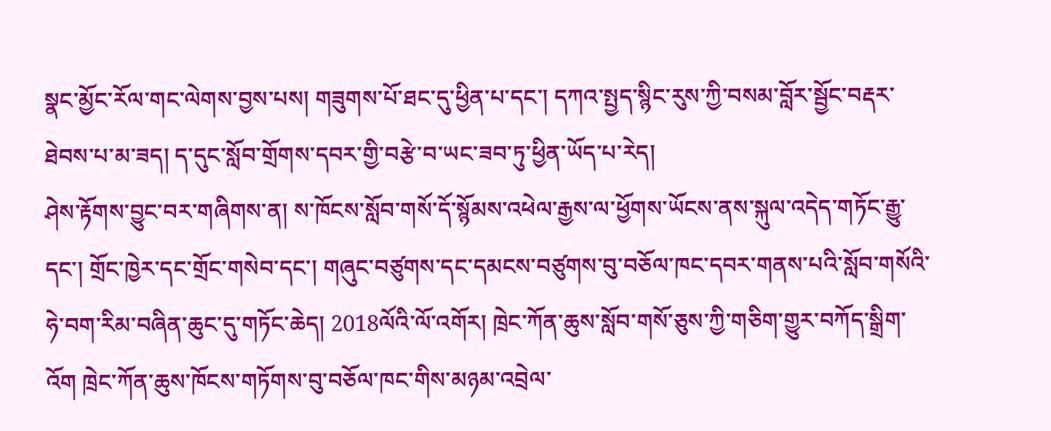སྣང་མྱོང་རོལ་གང་ལེགས་བྱས་པས། གཟུགས་པོ་ཐང་དུ་ཕྱིན་པ་དང་། དཀའ་སྤྱད་སྙིང་རུས་ཀྱི་བསམ་བློར་སྦྱོང་བརྡར་ཐེབས་པ་མ་ཟད། ད་དུང་སློབ་གྲོགས་དབར་གྱི་བརྩེ་བ་ཡང་ཟབ་ཏུ་ཕྱིན་ཡོད་པ་རེད།
ཤེས་རྟོགས་བྱུང་བར་གཞིགས་ན། ས་ཁོངས་སློབ་གསོ་དོ་སྙོམས་འཕེལ་རྒྱས་ལ་ཕྱོགས་ཡོངས་ནས་སྐུལ་འདེད་གཏོང་རྒྱུ་དང་། གྲོང་ཁྱེར་དང་གྲོང་གསེབ་དང་། གཞུང་བཙུགས་དང་དམངས་བཙུགས་བུ་བཅོལ་ཁང་དབར་གནས་པའི་སློབ་གསོའི་ཧེ་བག་རིམ་བཞིན་ཆུང་དུ་གཏོང་ཆེད། 2018ལོའི་ལོ་འགོར། ཁྲེང་ཀོན་ཆུས་སློབ་གསོ་ཅུས་ཀྱི་གཅིག་གྱུར་བཀོད་སྒྲིག་འོག ཁྲེང་ཀོན་ཆུས་ཁོངས་གཏོགས་བུ་བཅོལ་ཁང་གིས་མཉམ་འབྲེལ་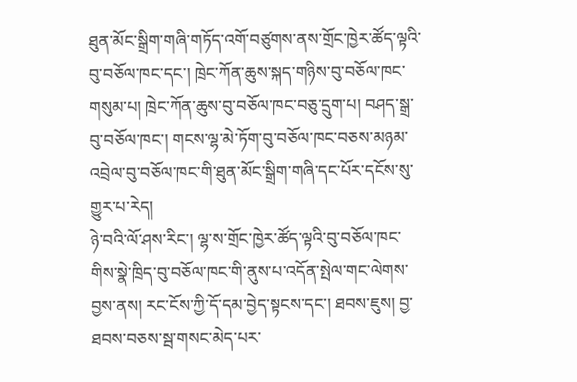ཐུན་མོང་སྒྲིག་གཞི་གཏོད་འགོ་བཙུགས་ནས་གྲོང་ཁྱེར་ཚོད་ལྟའི་བུ་བཅོལ་ཁང་དང་། ཁྲེང་ཀོན་ཆུས་སྐད་གཉིས་བུ་བཅོལ་ཁང་གསུམ་པ། ཁྲེང་ཀོན་ཆུས་བུ་བཅོལ་ཁང་བཅུ་དྲུག་པ། བཤད་སྒྲ་བུ་བཅོལ་ཁང་། གངས་ལྷ་མེ་ཏོག་བུ་བཅོལ་ཁང་བཅས་མཉམ་འབྲེལ་བུ་བཅོལ་ཁང་གི་ཐུན་མོང་སྒྲིག་གཞི་དང་པོར་དངོས་སུ་གྱུར་པ་རེད།
ཉེ་བའི་ལོ་ཤས་རིང་། ལྷ་ས་གྲོང་ཁྱེར་ཚོད་ལྟའི་བུ་བཅོལ་ཁང་གིས་སྣེ་ཁྲིད་བུ་བཅོལ་ཁང་གི་ནུས་པ་འདོན་སྤེལ་གང་ལེགས་བྱས་ནས། རང་ངོས་ཀྱི་དོ་དམ་བྱེད་སྟངས་དང་། ཐབས་ཇུས། བྱ་ཐབས་བཅས་སྦ་གསང་མེད་པར་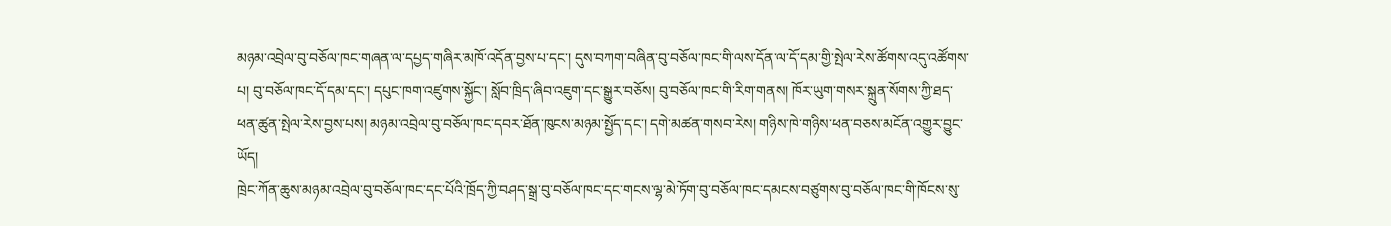མཉམ་འབྲེལ་བུ་བཅོལ་ཁང་གཞན་ལ་དཔྱད་གཞིར་མཁོ་འདོན་བྱས་པ་དང་། དུས་བཀག་བཞིན་བུ་བཅོལ་ཁང་གི་ལས་དོན་ལ་དོ་དམ་གྱི་སྤེལ་རེས་ཚོགས་འདུ་འཚོགས་པ། བུ་བཅོལ་ཁང་དོ་དམ་དང་། དཔུང་ཁག་འཛུགས་སྐྱོང་། སློབ་ཁྲིད་ཞིབ་འཇུག་དང་སྒྱུར་བཅོས། བུ་བཅོལ་ཁང་གི་རིག་གནས། ཁོར་ཡུག་གསར་སྐྲུན་སོགས་ཀྱི་ཐད་ཕན་ཚུན་སྤེལ་རེས་བྱས་པས། མཉམ་འབྲེལ་བུ་བཅོལ་ཁང་དབར་ཐོན་ཁུངས་མཉམ་སྤྱོད་དང་། དགེ་མཚན་གསབ་རེས། གཉིས་ཁེ་གཉིས་ཕན་བཅས་མངོན་འགྱུར་བྱུང་ཡོད།
ཁྲེང་ཀོན་ཆུས་མཉམ་འབྲེལ་བུ་བཅོལ་ཁང་དང་པོའི་ཁྲོད་ཀྱི་བཤད་སྒྲ་བུ་བཅོལ་ཁང་དང་གངས་ལྷ་མེ་ཏོག་བུ་བཅོལ་ཁང་དམངས་བཙུགས་བུ་བཅོལ་ཁང་གི་ཁོངས་སུ་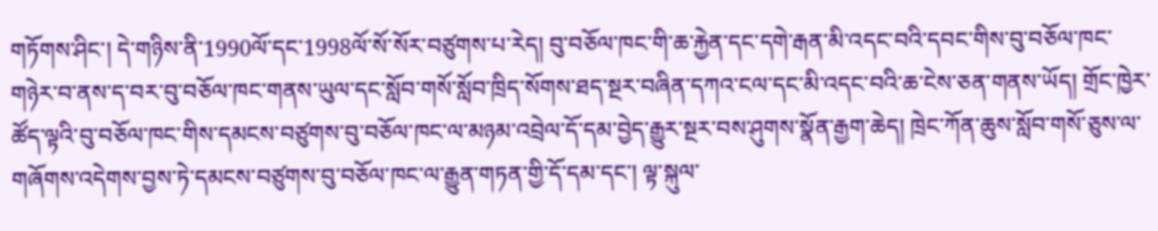གཏོགས་ཤིང་། དེ་གཉིས་ནི་1990ལོ་དང་1998ལོ་སོ་སོར་བཙུགས་པ་རེད། བུ་བཅོལ་ཁང་གི་ཆ་རྐྱེན་དང་དགེ་རྒན་མི་འདང་བའི་དབང་གིས་བུ་བཅོལ་ཁང་གཉེར་བ་ནས་ད་བར་བུ་བཅོལ་ཁང་གནས་ཡུལ་དང་སློབ་གསོ་སློབ་ཁྲིད་སོགས་ཐད་སྔར་བཞིན་དཀའ་ངལ་དང་མི་འདང་བའི་ཆ་ངེས་ཅན་གནས་ཡོད། གྲོང་ཁྱེར་ཚོད་ལྟའི་བུ་བཅོལ་ཁང་གིས་དམངས་བཙུགས་བུ་བཅོལ་ཁང་ལ་མཉམ་འབྲེལ་དོ་དམ་བྱེད་རྒྱུར་སྔར་བས་ཤུགས་སྣོན་རྒྱག་ཆེད། ཁྲེང་ཀོན་ཆུས་སློབ་གསོ་ཅུས་ལ་གཞོགས་འདེགས་བྱས་ཏེ་དམངས་བཙུགས་བུ་བཅོལ་ཁང་ལ་རྒྱུན་གཏན་གྱི་དོ་དམ་དང་། ལྟ་སྐུལ་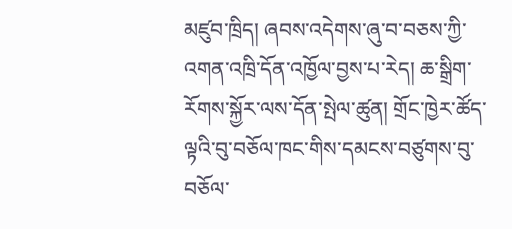མཛུབ་ཁྲིད། ཞབས་འདེགས་ཞུ་བ་བཅས་ཀྱི་འགན་འཁྲི་དོན་འཁྱོལ་བྱས་པ་རེད། ཆ་སྒྲིག་རོགས་སྐྱོར་ལས་དོན་སྤེལ་ཚུན། གྲོང་ཁྱེར་ཚོད་ལྟའི་བུ་བཅོལ་ཁང་གིས་དམངས་བཙུགས་བུ་བཅོལ་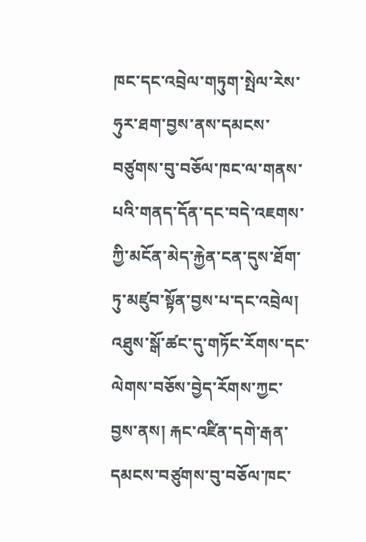ཁང་དང་འབྲེལ་གཏུག་སྤེལ་རེས་ཧུར་ཐག་བྱས་ནས་དམངས་བཙུགས་བུ་བཅོལ་ཁང་ལ་གནས་པའི་གནད་དོན་དང་བདེ་འཇགས་ཀྱི་མངོན་མེད་རྐྱེན་ངན་དུས་ཐོག་ཏུ་མཛུབ་སྟོན་བྱས་པ་དང་འབྲེལ། འཐུས་སྒོ་ཚང་དུ་གཏོང་རོགས་དང་ལེགས་བཅོས་བྱེད་རོགས་ཀྱང་བྱས་ནས། རྐང་འཛིན་དགེ་རྒན་དམངས་བཙུགས་བུ་བཅོལ་ཁང་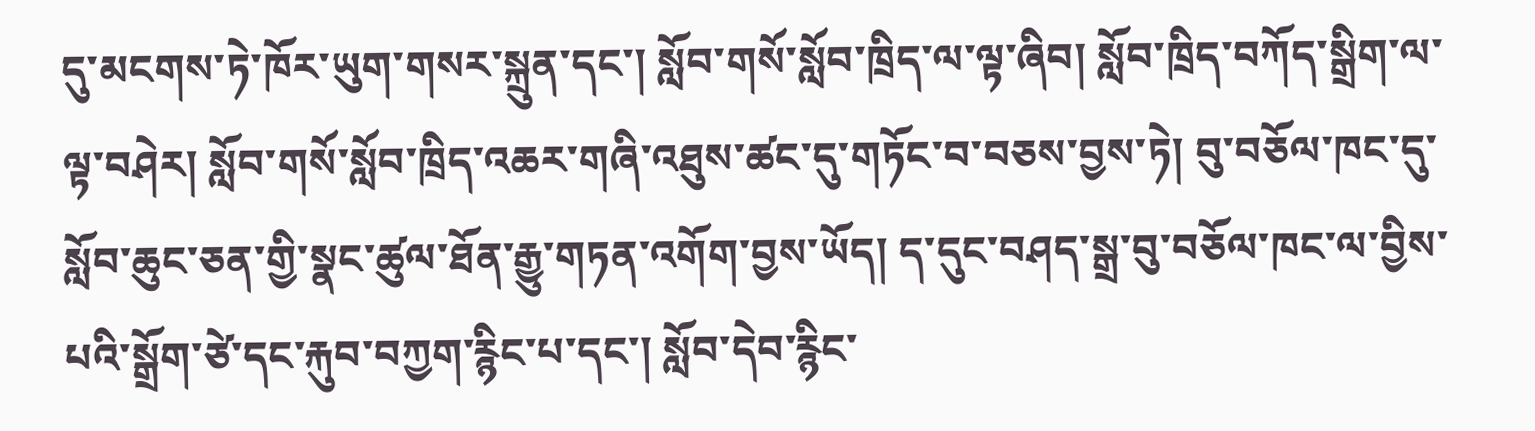དུ་མངགས་ཏེ་ཁོར་ཡུག་གསར་སྐྲུན་དང་། སློབ་གསོ་སློབ་ཁྲིད་ལ་ལྟ་ཞིབ། སློབ་ཁྲིད་བཀོད་སྒྲིག་ལ་ལྟ་བཤེར། སློབ་གསོ་སློབ་ཁྲིད་འཆར་གཞི་འཐུས་ཚང་དུ་གཏོང་བ་བཅས་བྱས་ཏེ། བུ་བཅོལ་ཁང་དུ་སློབ་ཆུང་ཅན་གྱི་སྣང་ཚུལ་ཐོན་རྒྱུ་གཏན་འགོག་བྱས་ཡོད། ད་དུང་བཤད་སྒྲ་བུ་བཅོལ་ཁང་ལ་བྱིས་པའི་སྒྲོག་ཙེ་དང་རྐུབ་བཀྱག་རྙིང་པ་དང་། སློབ་དེབ་རྙིང་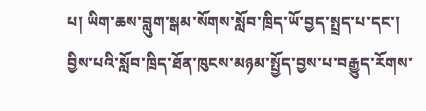པ། ཡིག་ཆས་བླུག་སྒམ་སོགས་སློབ་ཁྲིད་ཡོ་བྱད་སྤྲད་པ་དང་། བྱིས་པའི་སློབ་ཁྲིད་ཐོན་ཁུངས་མཉམ་སྤྱོད་བྱས་པ་བརྒྱུད་རོགས་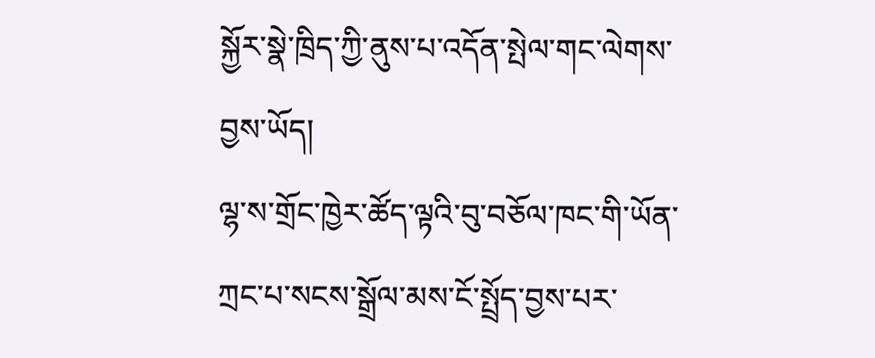སྐྱོར་སྣེ་ཁྲིད་ཀྱི་ནུས་པ་འདོན་སྤེལ་གང་ལེགས་བྱས་ཡོད།
ལྷ་ས་གྲོང་ཁྱེར་ཚོད་ལྟའི་བུ་བཅོལ་ཁང་གི་ཡོན་ཀྲང་པ་སངས་སྒྲོལ་མས་ངོ་སྤྲོད་བྱས་པར་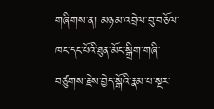གཞིགས་ན། མཉམ་འབྲེལ་བུ་བཅོལ་ཁང་དང་པོའི་ཐུན་མོང་སྒྲིག་གཞི་བཙུགས་རྗེས་བྱེད་སྒོའི་རྣམ་པ་སྔར་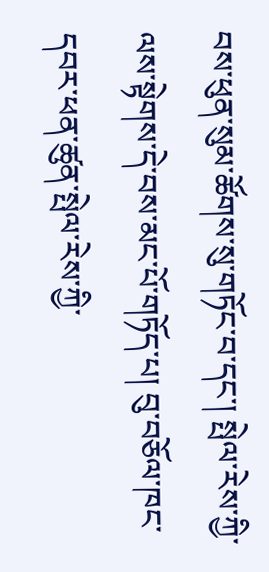བས་ཕུན་སུམ་ཚོགས་སུ་གཏོང་བ་དང་། སྤེལ་རེས་ཀྱི་ལས་སྟེགས་དེ་བས་མང་པོ་གཏོད་པ། བུ་བཅོལ་ཁང་དབར་ཕན་ཚུན་སྤེལ་རེས་ཀྱི་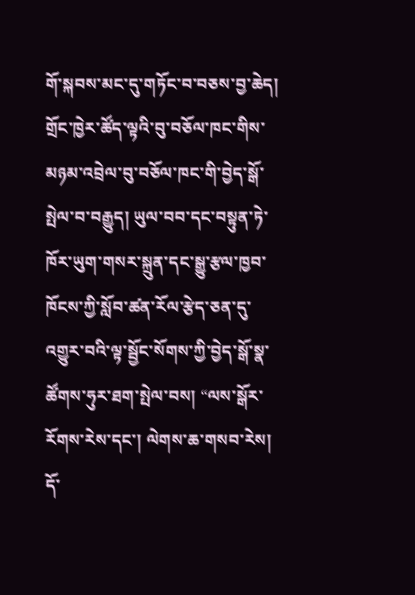གོ་སྐབས་མང་དུ་གཏོང་བ་བཅས་བྱ་ཆེད། གྲོང་ཁྱེར་ཚོད་ལྟའི་བུ་བཅོལ་ཁང་གིས་མཉམ་འབྲེལ་བུ་བཅོལ་ཁང་གི་བྱེད་སྒོ་སྤེལ་བ་བརྒྱུད། ཡུལ་བབ་དང་བསྟུན་ཏེ་ཁོར་ཡུག་གསར་སྐྲུན་དང་སྒྱུ་རྩལ་ཁྱབ་ཁོངས་ཀྱི་སློབ་ཚན་རོལ་རྩེད་ཅན་དུ་འགྱུར་བའི་ལྟ་སྦྱོང་སོགས་ཀྱི་བྱེད་སྒོ་སྣ་ཚོགས་ཧུར་ཐག་སྤེལ་བས། “ལས་སྒོར་རོགས་རེས་དང་། ལེགས་ཆ་གསབ་རེས། དོ་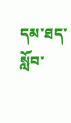དམ་ཐད་སློབ་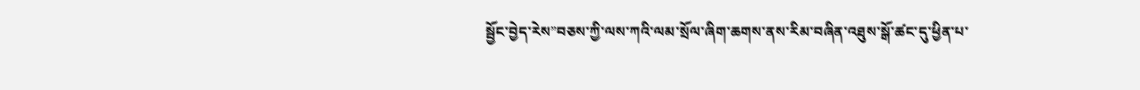སྦྱོང་བྱེད་རེས”བཅས་ཀྱི་ལས་ཀའི་ལམ་སྲོལ་ཞིག་ཆགས་ནས་རིམ་བཞིན་འཐུས་སྒོ་ཚང་དུ་ཕྱིན་པ་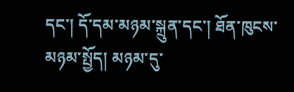དང་། དོ་དམ་མཉམ་སྐྲུན་དང་། ཐོན་ཁུངས་མཉམ་སྤྱོད། མཉམ་དུ་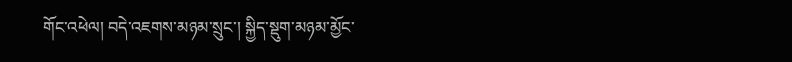གོང་འཕེལ། བདེ་འཇགས་མཉམ་སྲུང་། སྐྱིད་སྡུག་མཉམ་མྱོང་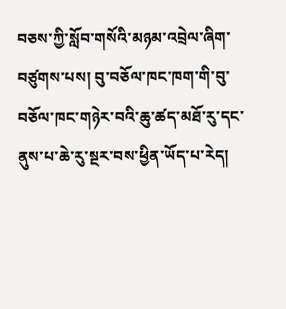བཅས་ཀྱི་སློབ་གསོའི་མཉམ་འབྲེལ་ཞིག་བཙུགས་པས། བུ་བཅོལ་ཁང་ཁག་གི་བུ་བཅོལ་ཁང་གཉེར་བའི་ཆུ་ཚད་མཐོ་རུ་དང་ནུས་པ་ཆེ་རུ་སྔར་བས་ཕྱིན་ཡོད་པ་རེད།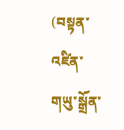(བསྟན་འཛིན་གཡུ་སྒྲོན་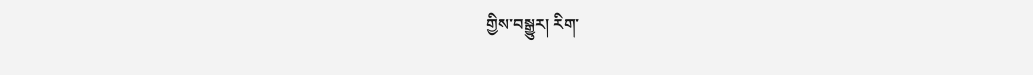གྱིས་བསྒྱུར། རིག་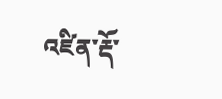འཛིན་རྡོ་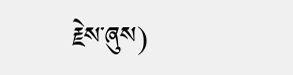རྗེས་ཞུས)